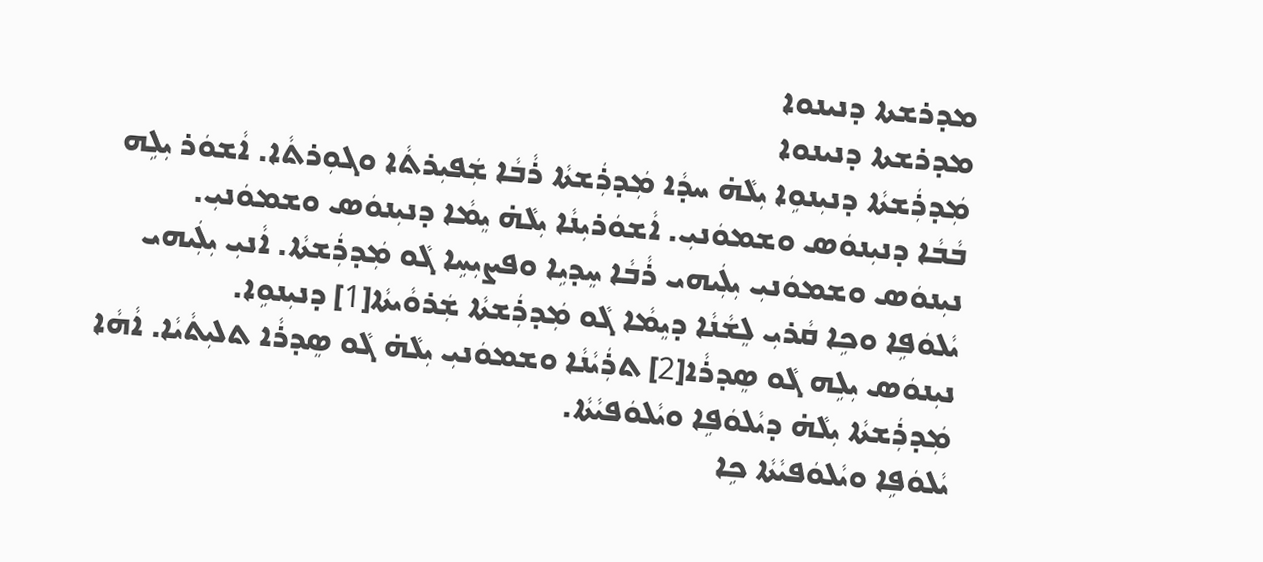ܡܕܪܫܬܐ ܕܢܝܢܘܐ
ܡܕܪܫܬܐ ܕܢܝܢܘܐ
ܡܲܕܪܲܫܬܵܐ ܕܢܝܼܢܘܹܐ ܝܼܠܵܗ̇ ܚܕܵܐ ܡܲܕܪܲܫܬܵܐ ܪܵܒܵܐ ܫܲܦܝܼܪܬܵܐ ܘܓܘܼܪܬܵܐ. ܐܵܫܘܿܪ ܝܼܠܹܗ ܒܵܒܵܐ ܕܢܝܼܢܘܿܣ ܘܫܡܘܿܢܝܼ. ܐܵܫܘܿܪܝܼܢܵܐ ܝܼܠܵܗ̇ ܝܸܡܵܐ ܕܢܝܼܢܘܿܣ ܘܫܡܘܿܢܝܼ.
ܢܝܼܢܘܿܣ ܘܫܡܘܿܢܝܼ ܝܼܠܲܝܗܝ ܪܵܒܵܐ ܚܸܕܝܹܐ ܘܦܨܝܼܚܹܐ ܓܵܘ ܡܲܕܪܲܫܬܵܐ. ܐܵܢܝܼ ܝܼܠܲܝܗܝ ܝܵܠܘܿܦܹܐ ܘܟܹܐ ܩܵܪܝܼ ܠܸܫܵܢܵܐ ܕܝܸܡܵܐ ܓܵܘ ܡܲܕܪܲܫܬܵܐ ܫܲܪܘܵܝܬܵܐ[1] ܕܢܝܼܢܘܹܐ.
ܢܝܼܢܘܿܣ ܝܼܠܹܗ ܓܵܘ ܣܸܕܪܵܐ[2] ܬܪܲܝܵܢܵܐ ܘܫܡܘܿܢܝܼ ܝܼܠܵܗ̇ ܓܵܘ ܣܸܕܪܵܐ ܬܠܝܼܬܵܝܵܐ. ܐܵܗܵܐ ܡܲܕܪܲܫܬܵܐ ܝܼܠܵܗ̇ ܕܝܵܠܘܿܦܹܐ ܘܝܵܠܘܿܦܝܵܬܵܐ.
ܝܵܠܘܿܦܹܐ ܘܝܵܠܘܿܦܝܵܬܵܐ ܟܹܐ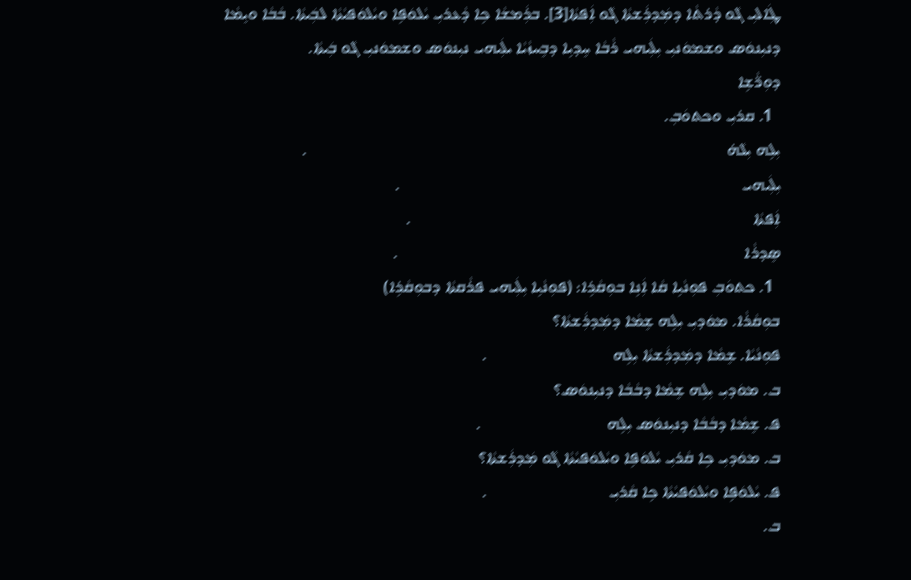ܛܲܐܠܝܼ ܓܵܘ ܕܵܪܬܵܐ ܕܡܲܕܪܲܫܬܵܐ ܓܵܘ ܐܲܦܬܵܐ[3]. ܒܪܲܡܫܵܐ ܟܹܐ ܕܵܥܪܝܼ ܝܵܠܘܿܦܹܐ ܘܝܵܠܘܿܦܝܵܬܵܐ ܠܒܲܝܬܵܐ. ܒܵܒܵܐ ܘܝܸܡܵܐ ܕܢܝܼܢܘܿܣ ܘܫܡܘܿܢܝܼ ܝܼܠܲܝܗܝ ܪܵܒܵܐ ܚܸܕܝܹܐ ܕܒܸܚܙܵܝܵܐ ܝܠܲܝܗܝ ܢܝܼܢܘܿܣ ܘܫܡܘܿܢܝܼ ܓܵܘ ܒܲܝܬܵܐ.
ܕܘܼܪ̈ܵܫܹܐ
  1. ܩܪܝܼ ܘܟܬܘܿܒ݂.
ܝܼܠܹܗ ܝܼܠܵܗ̇                                                                                                       .
ܝܼܠܲܝܗܝ                                                                                    .
ܐܲܦܬܵܐ                                                                                    .
ܣܸܕܪܵܐ                                                                                     .
  1. ܟܬܘܿܒܼ ܦܘܼܢܵܝܹܐ ܩܵܐ ܐܲܢܹܐ ܒܘܼܩܵܪܹܐ: (ܦܘܼܢܵܝܹܐ ܝܼܠܲܝܗܝ ܦܪܵܩܬܵܐ ܕܒܘܼܩܵܪܹܐ)
ܒܘܼܩܵܪܵܐ. ܡܘܿܕܝܼ ܝܼܠܹܗ ܫܸܡܵܐ ܕܡܲܕܪܲܫܬܵܐ؟
ܦܘܼܢܵܝܵܐ. ܫܸܡܵܐ ܕܡܲܕܪܲܫܬܵܐ ܝܼܠܹܗ                               .
ܒ. ܡܘܿܕܝܼ ܝܼܠܹܗ ܫܸܡܵܐ ܕܒܵܒܵܐ ܕܢܝܼܢܘܿܣ؟
ܦ. ܫܸܡܵܐ ܕܒܵܒܵܐ ܕܢܝܼܢܘܿܣ ܝܼܠܹܗ                               .
ܒ. ܡܘܿܕܝܼ ܟܹܐ ܩܵܪܝܼ ܝܵܠܘܿܦܹܐ ܘܝܵܠܘܿܦܝܵܬܵܐ ܓܵܘ ܡܲܕܪܲܫܬܵܐ؟
ܦ. ܝܵܠܘܿܦܹܐ ܘܝܵܠܘܿܦܝܵܬܵܐ ܟܹܐ ܩܵܪܝܼ                              .
ܒ.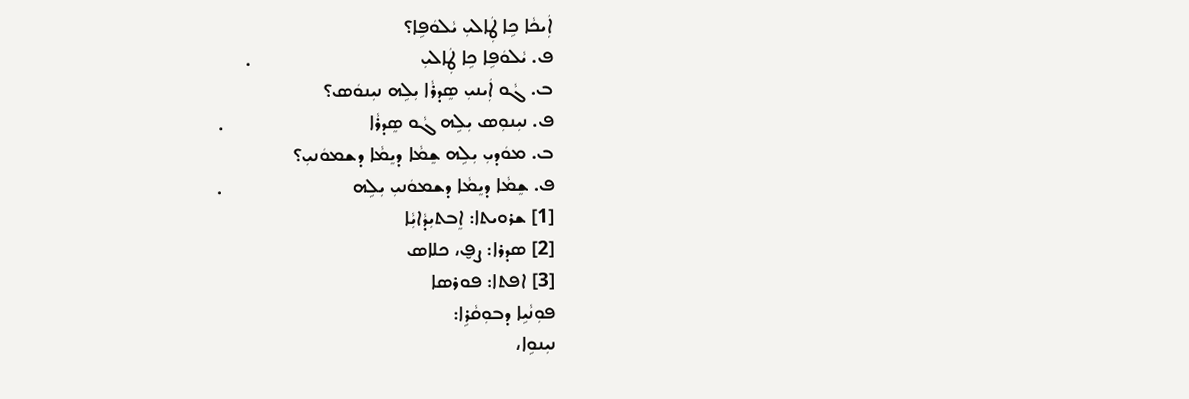ܐܲܝܟܵܐ ܟܹܐ ܛܲܐܠܝܼ ܝܵܠܘܿܦܹܐ؟
ܦ. ܝܵܠܘܿܦܹܐ ܟܹܐ ܛܲܐܠܝܼ                                   .
ܒ. ܓܵܘ ܐܲܝܢܝܼ ܣܸܕܪܵܐ ܝܼܠܹܗ ܢܝܼܢܘܿܣ؟
ܦ. ܢܝܼܢܘܼܣ ܝܼܠܹܗ ܓܵܘ ܣܸܕܪܵܐ                              .
ܒ. ܡܘܿܕܝܼ ܝܼܠܹܗ ܫܸܡܵܐ ܕܝܸܡܵܐ ܕܫܡܘܿܢܝܼ؟
ܦ. ܫܸܡܵܐ ܕܝܸܡܵܐ ܕܫܡܘܿܢܝܼ ܝܼܠܹܗ                           .
[1] ܫܪܘܝܬܐ: ܐܸܒܬܝܼܕܵܐܝܼܵܐ
[2] ܣܕܪܐ: ܨܦ̮، ܟܠܐܣ
[3] ܐܦܬܐ: ܦܘܪܣܐ
ܦܘܼܢܵܝܹܐ ܕܒܘܼܩܵܪܹܐ:
ܢܝܼܢܘܹܐ،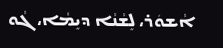ܐܵܫܘܿܪ، ܠܸܫܵܢܵܐ ܕܝܸܡܵܐ، ܓܵܘ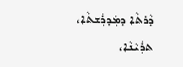ܕܵܪܬܵܐ ܕܡܲܕܪܲܫܬܵܐ، ܬܪܲܝܵܢܵܐ،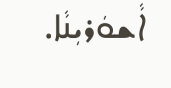ܐܵܫܘܿܪܝܼܢܵܐ.